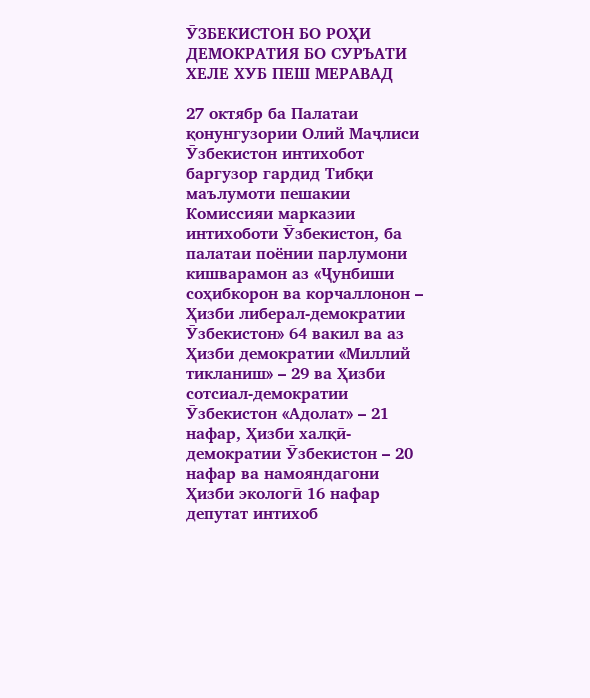ӮЗБЕКИСТОН БО РОҲИ ДЕМОКРАТИЯ БО СУРЪАТИ ХЕЛЕ ХУБ ПЕШ МЕРАВАД

27 октябр ба Палатаи қонунгузории Олий Маҷлиси Ӯзбекистон интихобот баргузор гардид Тибқи маълумоти пешакии Комиссияи марказии интихоботи Ӯзбекистон, ба палатаи поёнии парлумони кишварамон аз «Ҷунбиши соҳибкорон ва корчаллонон – Ҳизби либерал-демократии Ӯзбекистон» 64 вакил ва аз Ҳизби демократии «Миллий тикланиш» – 29 ва Ҳизби сотсиал-демократии Ӯзбекистон «Адолат» – 21 нафар, Ҳизби халқӣ-демократии Ӯзбекистон – 20 нафар ва намояндагони Ҳизби экологӣ 16 нафар депутат интихоб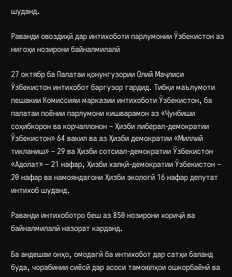шуданд.

Раванди овоздиҳӣ дар интихоботи парлумонии Ӯзбекистон аз нигоҳи нозирони байналмилалӣ

27 октябр ба Палатаи қонунгузории Олий Маҷлиси Ӯзбекистон интихобот баргузор гардид. Тибқи маълумоти пешакии Комиссияи марказии интихоботи Ӯзбекистон, ба палатаи поёнии парлумони кишварамон аз «Ҷунбиши соҳибкорон ва корчаллонон – Ҳизби либерал-демократии Ӯзбекистон» 64 вакил ва аз Ҳизби демократии «Миллий тикланиш» – 29 ва Ҳизби сотсиал-демократии Ӯзбекистон «Адолат» – 21 нафар, Ҳизби халқӣ-демократии Ӯзбекистон – 20 нафар ва намояндагони Ҳизби экологӣ 16 нафар депутат интихоб шуданд.

Раванди интихоботро беш аз 850 нозирони хориҷӣ ва байналмилалӣ назорат карданд.

Ба андешаи онҳо, омодагӣ ба интихобот дар сатҳи баланд буда, чорабинии сиёсӣ дар асоси тамоюлҳои ошкорбаёнӣ ва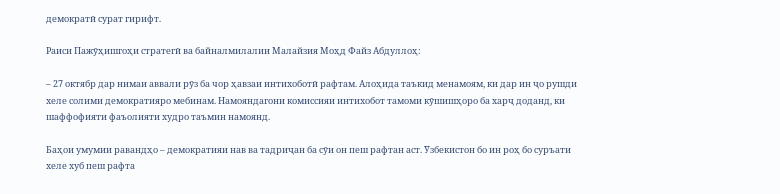демократӣ сурат гирифт.

Раиси Пажӯҳишгоҳи стратегӣ ва байналмилалии Малайзия Моҳд Файз Абдуллоҳ:

– 27 октябр дар нимаи аввали рӯз ба чор ҳавзаи интихоботӣ рафтам. Алоҳида таъкид менамоям, ки дар ин ҷо рушди хеле солими демократияро мебинам. Намояндагони комиссияи интихобот тамоми кӯшишҳоро ба харҷ доданд, ки шаффофияти фаъолияти худро таъмин намоянд.

Баҳои умумии равандҳо – демократияи нав ва тадриҷан ба сӯи он пеш рафтан аст. Ӯзбекистон бо ин роҳ бо суръати хеле хуб пеш рафта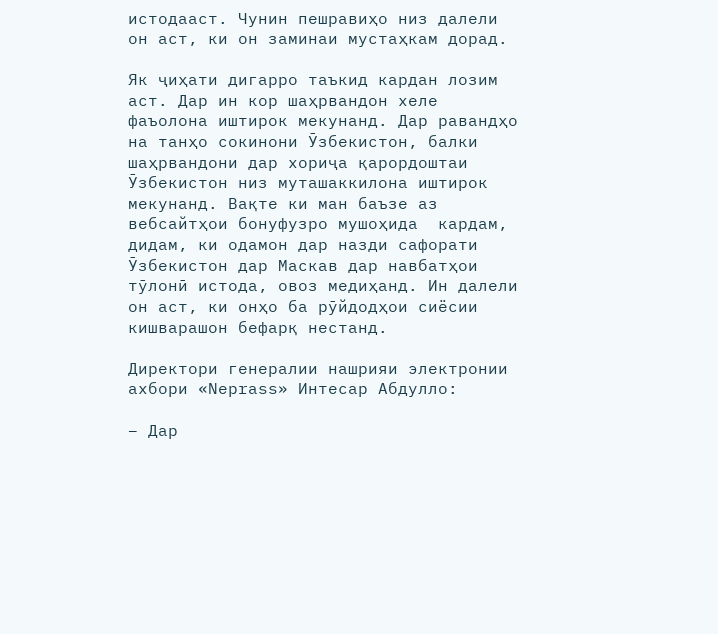истодааст. Чунин пешравиҳо низ далели он аст, ки он заминаи мустаҳкам дорад.

Як ҷиҳати дигарро таъкид кардан лозим аст. Дар ин кор шаҳрвандон хеле фаъолона иштирок мекунанд. Дар равандҳо на танҳо сокинони Ӯзбекистон, балки шаҳрвандони дар хориҷа қарордоштаи Ӯзбекистон низ муташаккилона иштирок мекунанд. Вақте ки ман баъзе аз вебсайтҳои бонуфузро мушоҳида  кардам, дидам, ки одамон дар назди сафорати Ӯзбекистон дар Маскав дар навбатҳои тӯлонӣ истода, овоз медиҳанд. Ин далели он аст, ки онҳо ба рӯйдодҳои сиёсии кишварашон бефарқ нестанд.

Директори генералии нашрияи электронии ахбори «Neprass» Интесар Абдулло:

– Дар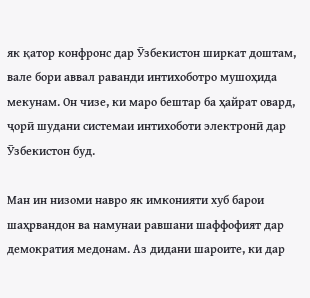як қатор конфронс дар Ӯзбекистон ширкат доштам, вале бори аввал раванди интихоботро мушоҳида мекунам. Он чизе, ки маро бештар ба ҳайрат овард, ҷорӣ шудани системаи интихоботи электронӣ дар Ӯзбекистон буд.

Ман ин низоми навро як имконияти хуб барои шаҳрвандон ва намунаи равшани шаффофият дар демократия медонам. Аз дидани шароите, ки дар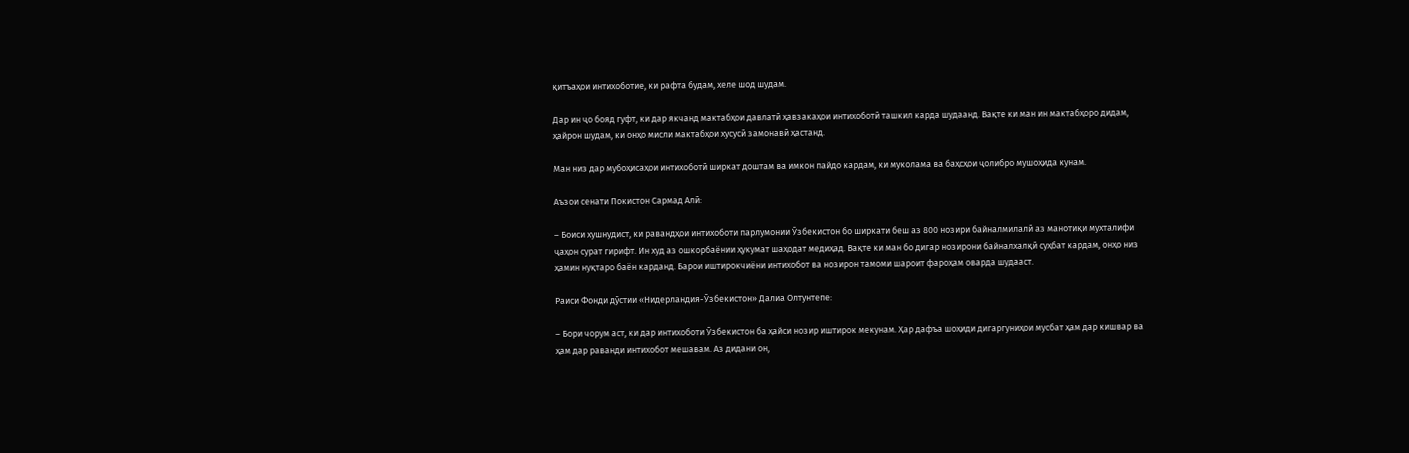қитъаҳои интихоботие, ки рафта будам, хеле шод шудам.

Дар ин ҷо бояд гуфт, ки дар якчанд мактабҳои давлатӣ ҳавзакаҳои интихоботӣ ташкил карда шудаанд. Вақте ки ман ин мактабҳоро дидам, ҳайрон шудам, ки онҳо мисли мактабҳои хусусӣ замонавӣ ҳастанд.

Ман низ дар мубоҳисаҳои интихоботӣ ширкат доштам ва имкон пайдо кардам, ки муколама ва баҳсҳои ҷолибро мушоҳида кунам.

Аъзои сенати Покистон Сармад Алӣ:

– Боиси хушнудист, ки равандҳои интихоботи парлумонии Ӯзбекистон бо ширкати беш аз 800 нозири байналмилалӣ аз манотиқи мухталифи ҷаҳон сурат гирифт. Ин худ аз ошкорбаёнии ҳукумат шаҳодат медиҳад. Вақте ки ман бо дигар нозирони байналхалқӣ суҳбат кардам, онҳо низ ҳамин нуқтаро баён карданд. Барои иштирокчиёни интихобот ва нозирон тамоми шароит фароҳам оварда шудааст.

Раиси Фонди дӯстии «Нидерландия-Ӯзбекистон» Далиа Олтунтепе:

– Бори чорум аст, ки дар интихоботи Ӯзбекистон ба ҳайси нозир иштирок мекунам. Ҳар дафъа шоҳиди дигаргуниҳои мусбат ҳам дар кишвар ва ҳам дар раванди интихобот мешавам. Аз дидани он,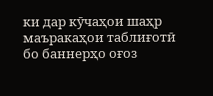ки дар кӯчаҳои шаҳр маъракаҳои таблиғотӣ бо баннерҳо оғоз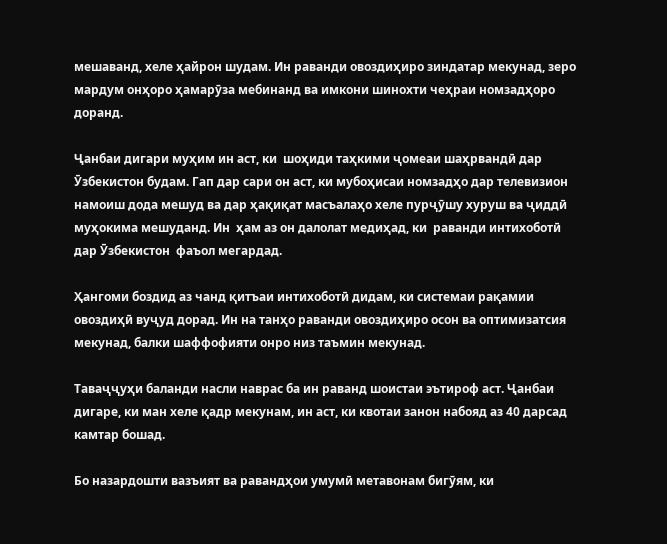мешаванд, хеле ҳайрон шудам. Ин раванди овоздиҳиро зиндатар мекунад, зеро мардум онҳоро ҳамарӯза мебинанд ва имкони шинохти чеҳраи номзадҳоро доранд.

Ҷанбаи дигари муҳим ин аст, ки  шоҳиди таҳкими ҷомеаи шаҳрвандӣ дар Ӯзбекистон будам. Гап дар сари он аст, ки мубоҳисаи номзадҳо дар телевизион намоиш дода мешуд ва дар ҳақиқат масъалаҳо хеле пурҷӯшу хуруш ва ҷиддӣ муҳокима мешуданд. Ин  ҳам аз он далолат медиҳад, ки  раванди интихоботӣ дар Ӯзбекистон  фаъол мегардад.

Ҳангоми боздид аз чанд қитъаи интихоботӣ дидам, ки системаи рақамии овоздиҳӣ вуҷуд дорад. Ин на танҳо раванди овоздиҳиро осон ва оптимизатсия мекунад, балки шаффофияти онро низ таъмин мекунад.

Таваҷҷуҳи баланди насли наврас ба ин раванд шоистаи эътироф аст. Ҷанбаи дигаре, ки ман хеле қадр мекунам, ин аст, ки квотаи занон набояд аз 40 дарсад камтар бошад.

Бо назардошти вазъият ва равандҳои умумӣ метавонам бигӯям, ки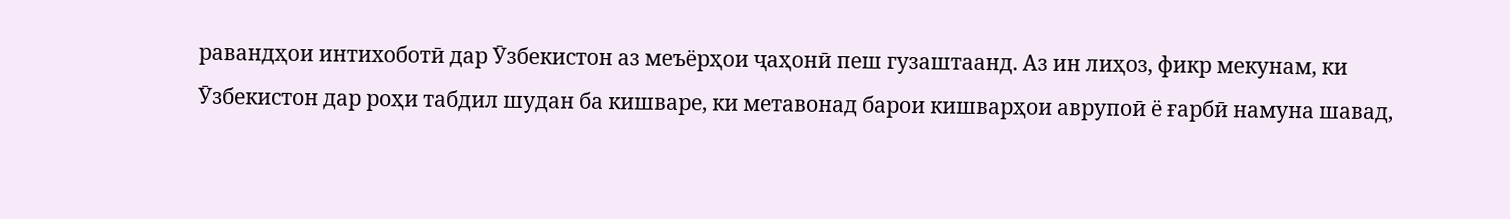равандҳои интихоботӣ дар Ӯзбекистон аз меъёрҳои ҷаҳонӣ пеш гузаштаанд. Аз ин лиҳоз, фикр мекунам, ки Ӯзбекистон дар роҳи табдил шудан ба кишваре, ки метавонад барои кишварҳои аврупоӣ ё ғарбӣ намуна шавад,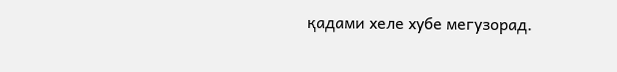қадами хеле хубе мегузорад.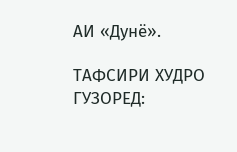АИ «Дунё».

ТАФСИРИ ХУДРО ГУЗОРЕД: